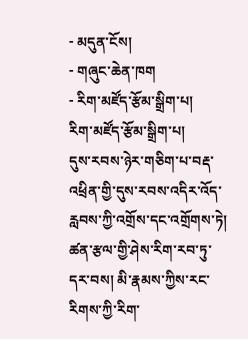- མདུན་ངོས།
- གཞུང་ཆེན་ཁག
- རིག་མཛོད་རྩོམ་སྒྲིག་པ།
རིག་མཛོད་རྩོམ་སྒྲིག་པ།
དུས་རབས་ཉེར་གཅིག་པ་བརྡ་འཕྲིན་གྱི་དུས་རབས་འདིར་འོད་རླབས་ཀྱི་འགྲོས་དང་འགྲོགས་ཏེ། ཚན་རྩལ་གྱི་ཤེས་རིག་རབ་ཏུ་དར་བས། མི་རྣམས་ཀྱིས་རང་རིགས་ཀྱི་རིག་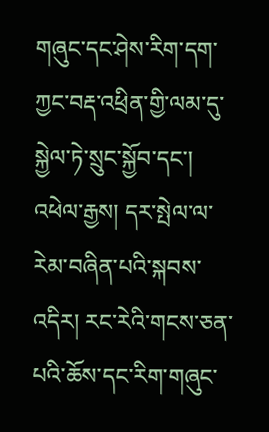གཞུང་དང་ཤེས་རིག་དག་ཀྱང་བརྡ་འཕྲིན་གྱི་ལམ་དུ་སྐྱེལ་ཏེ་སྲུང་སྐྱོབ་དང་། འཕེལ་རྒྱས། དར་སྤེལ་ལ་རེམ་བཞིན་པའི་སྐབས་འདིར། རང་རེའི་གངས་ཅན་པའི་ཆོས་དང་རིག་གཞུང་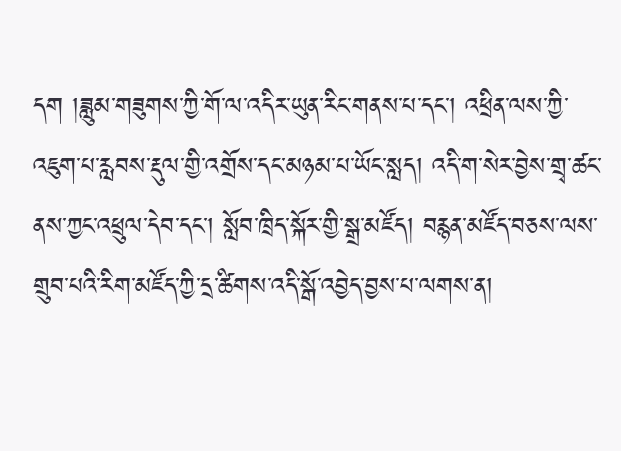དག །ཟླུམ་གཟུགས་ཀྱི་གོ་ལ་འདིར་ཡུན་རིང་གནས་པ་དང་། འཕྲིན་ལས་ཀྱི་འཇུག་པ་རླབས་རྡུལ་གྱི་འགྲོས་དང་མཉམ་པ་ཡོང་སླད། འདི་ག་སེར་བྱེས་གྲྭ་ཚང་ནས་ཀྱང་འཕྲུལ་དེབ་དང་། སློབ་ཁྲིད་སྐོར་གྱི་སྒྲ་མཛོད། བརྙན་མཛོད་བཅས་ལས་གྲུབ་པའི་རིག་མཛོད་ཀྱི་དྲ་ཚིགས་འདི་སྒོ་འབྱེད་བྱས་པ་ལགས་ན།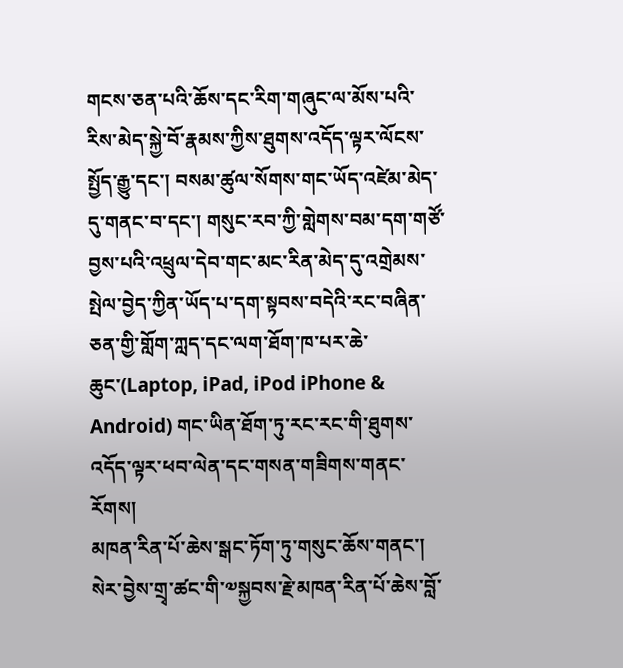གངས་ཅན་པའི་ཆོས་དང་རིག་གཞུང་ལ་མོས་པའི་རིས་མེད་སྐྱེ་བོ་རྣམས་ཀྱིས་ཐུགས་འདོད་ལྟར་ལོངས་སྤྱོད་རྒྱུ་དང་། བསམ་ཚུལ་སོགས་གང་ཡོད་འཛེམ་མེད་དུ་གནང་བ་དང་། གསུང་རབ་ཀྱི་གླེགས་བམ་དག་གཙོ་བྱས་པའི་འཕྲུལ་དེབ་གང་མང་རིན་མེད་དུ་འགྲེམས་སྤེལ་བྱེད་ཀྱིན་ཡོད་པ་དག་སྟབས་བདེའི་རང་བཞིན་ཅན་གྱི་གློག་ཀླད་དང་ལག་ཐོག་ཁ་པར་ཆེ་ཆུང་(Laptop, iPad, iPod iPhone & Android) གང་ཡིན་ཐོག་ཏུ་རང་རང་གི་ཐུགས་འདོད་ལྟར་ཕབ་ལེན་དང་གསན་གཟིགས་གནང་རོགས།
མཁན་རིན་པོ་ཆེས་སྒང་ཏོག་ཏུ་གསུང་ཆོས་གནང་།
སེར་བྱེས་གྲྭ་ཚང་གི་༧སྐྱབས་རྗེ་མཁན་རིན་པོ་ཆེས་བློ་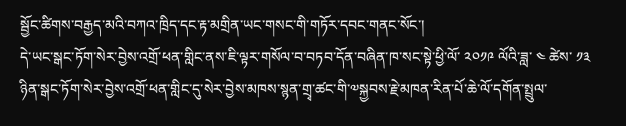སྦྱོང་ཚིགས་བརྒྱད་མའི་བཀའ་ཁྲིད་དང་རྟ་མགྲིན་ཡང་གསང་གི་གཏོར་དབང་གནང་སོང་།
དེ་ཡང་སྒང་ཏོག་སེར་བྱེས་འགྲོ་ཕན་གླིང་ནས་ཇི་ལྟར་གསོལ་བ་བཏབ་དོན་བཞིན་ཁ་སང་སྟེ་ཕྱི་ལོ་ ༢༠༡༩ ལོའི་ཟླ་ ༤ ཚེས་ ༡༣ ཉིན་སྒང་ཏོག་སེར་བྱེས་འགྲོ་ཕན་གླིང་དུ་སེར་བྱེས་མཁས་སྙན་གྲྭ་ཚང་གི་༧སྐྱབས་རྗེ་མཁན་རིན་པོ་ཆེ་ལོ་དགོན་སྤྲུལ་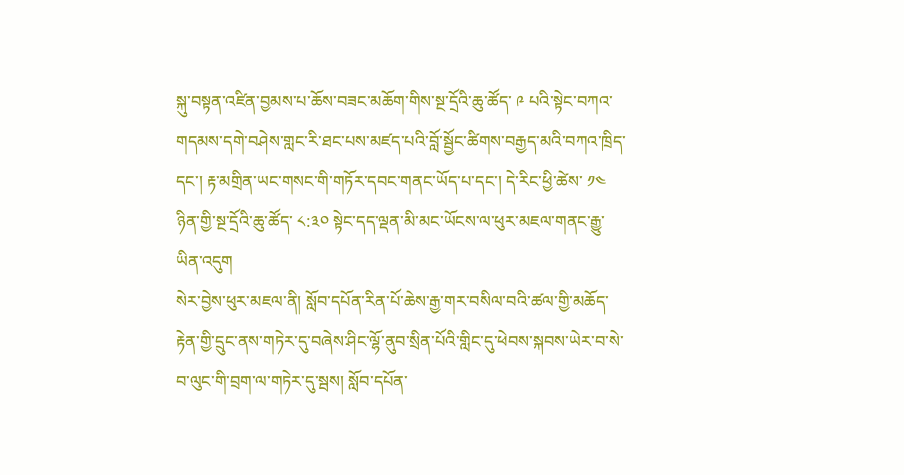སྐུ་བསྟན་འཛིན་བྱམས་པ་ཆོས་བཟང་མཆོག་གིས་སྔ་དྲོའི་ཆུ་ཚོད་ ༩ པའི་སྟེང་བཀའ་གདམས་དགེ་བཤེས་གླང་རི་ཐང་པས་མཛད་པའི་བློ་སྦྱོང་ཚིགས་བརྒྱད་མའི་བཀའ་ཁྲིད་དང་། རྟ་མགྲིན་ཡང་གསང་གི་གཏོར་དབང་གནང་ཡོད་པ་དང་། དེ་རིང་ཕྱི་ཚེས་ ༡༤ ཉིན་གྱི་སྔ་དྲོའི་ཆུ་ཚོད་ ༨:༣༠ སྟེང་དད་ལྡན་མི་མང་ཡོངས་ལ་ཕུར་མཇལ་གནང་རྒྱུ་ཡིན་འདུག
སེར་བྱེས་ཕུར་མཇལ་ནི། སློབ་དཔོན་རིན་པོ་ཆེས་རྒྱ་གར་བསིལ་བའི་ཚལ་གྱི་མཆོད་རྟེན་གྱི་དྲུང་ནས་གཏེར་དུ་བཞེས་ཤིང་ལྷོ་ནུབ་སྲིན་པོའི་གླིང་དུ་ཕེབས་སྐབས་ཡེར་བ་སེ་བ་ལུང་གི་བྲག་ལ་གཏེར་དུ་སྦས། སློབ་དཔོན་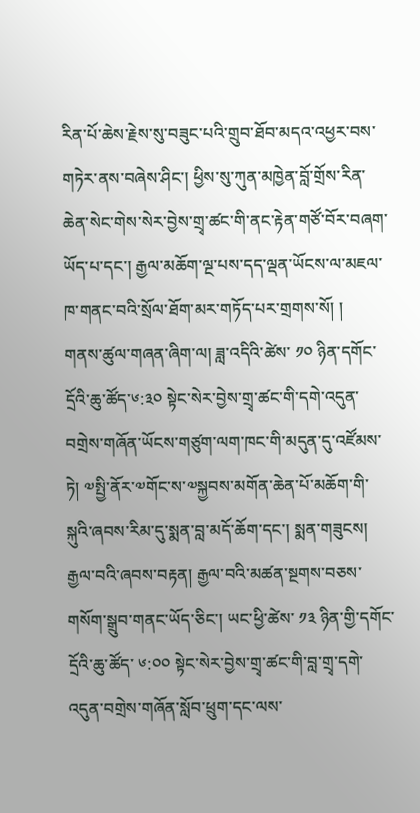རིན་པོ་ཆེས་རྗེས་སུ་བཟུང་པའི་གྲུབ་ཐོབ་མདའ་འཕྱར་བས་གཏེར་ནས་བཞེས་ཤིང་། ཕྱིས་སུ་ཀུན་མཁྱེན་བློ་གྲོས་རིན་ཆེན་སེང་གེས་སེར་བྱེས་གྲྭ་ཚང་གི་ནང་རྟེན་གཙོ་བོར་བཞག་ཡོད་པ་དང་། རྒྱལ་མཆོག་ལྔ་པས་དད་ལྡན་ཡོངས་ལ་མཇལ་ཁ་གནང་བའི་སྲོལ་ཐོག་མར་གཏོད་པར་གྲགས་སོ། །
གནས་ཚུལ་གཞན་ཞིག་ལ། ཟླ་འདིའི་ཚེས་ ༡༠ ཉིན་དགོང་དྲོའི་ཆུ་ཚོད་༦:༣༠ སྟེང་སེར་བྱེས་གྲྭ་ཚང་གི་དགེ་འདུན་བགྲེས་གཞོན་ཡོངས་གཙུག་ལག་ཁང་གི་མདུན་དུ་འཛོམས་ཏེ། ༧སྤྱི་ནོར་༧གོང་ས་༧སྐྱབས་མགོན་ཆེན་པོ་མཆོག་གི་སྐུའི་ཞབས་རིམ་དུ་སྨན་བླ་མདོ་ཆོག་དང་། སྨན་གཟུངས། རྒྱལ་བའི་ཞབས་བརྟན། རྒྱལ་བའི་མཚན་སྔགས་བཅས་གསོག་སྒྲུབ་གནང་ཡོད་ཅིང་། ཡང་ཕྱི་ཚེས་ ༡༣ ཉིན་གྱི་དགོང་དྲོའི་ཆུ་ཚོད་ ༦:༠༠ སྟེང་སེར་བྱེས་གྲྭ་ཚང་གི་བླ་གྲྭ་དགེ་འདུན་བགྲེས་གཞོན་སློབ་ཕྲུག་དང་ལས་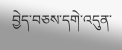བྱེད་བཅས་དགེ་འདུན་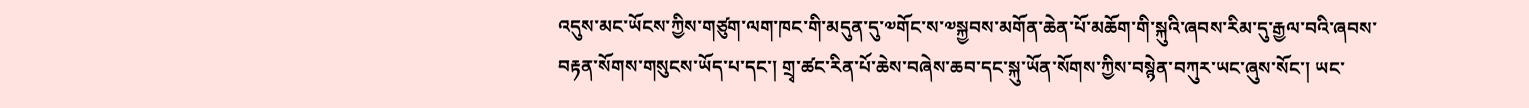འདུས་མང་ཡོངས་ཀྱིས་གཙུག་ལག་ཁང་གི་མདུན་དུ་༧གོང་ས་༧སྐྱབས་མགོན་ཆེན་པོ་མཆོག་གི་སྐུའི་ཞབས་རིམ་དུ་རྒྱལ་བའི་ཞབས་བརྟན་སོགས་གསུངས་ཡོད་པ་དང་། གྲྭ་ཚང་རིན་པོ་ཆེས་བཞེས་ཆབ་དང་སྐུ་ཡོན་སོགས་ཀྱིས་བསྙེན་བཀུར་ཡང་ཞུས་སོང་། ཡང་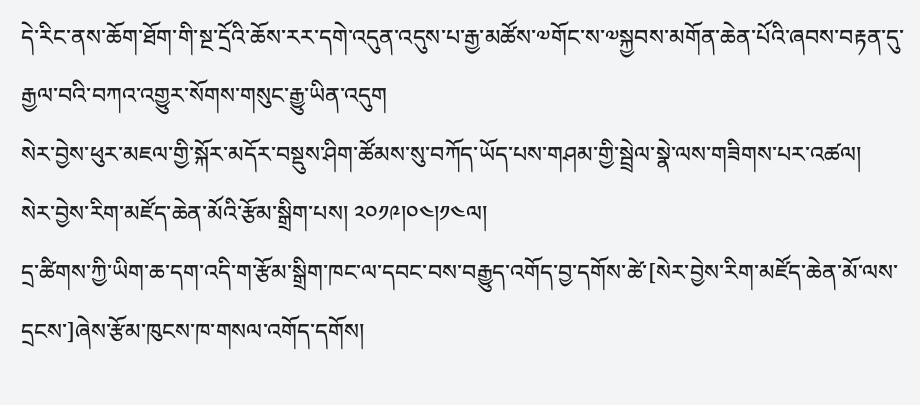དེ་རིང་ནས་ཆོག་ཐོག་གི་སྔ་དྲོའི་ཆོས་རར་དགེ་འདུན་འདུས་པ་རྒྱ་མཚོས་༧གོང་ས་༧སྐྱབས་མགོན་ཆེན་པོའི་ཞབས་བརྟན་དུ་རྒྱལ་བའི་བཀའ་འགྱུར་སོགས་གསུང་རྒྱུ་ཡིན་འདུག
སེར་བྱེས་ཕུར་མཇལ་གྱི་སྐོར་མདོར་བསྡུས་ཤིག་ཚོམས་སུ་བཀོད་ཡོད་པས་གཤམ་གྱི་སྦྲེལ་སྣེ་ལས་གཟིགས་པར་འཚལ།
སེར་བྱེས་རིག་མཛོད་ཆེན་མོའི་རྩོམ་སྒྲིག་པས། ༢༠༡༩།༠༤།༡༤ལ།
དྲ་ཚིགས་ཀྱི་ཡིག་ཆ་དག་འདི་ག་རྩོམ་སྒྲིག་ཁང་ལ་དབང་བས་བརྒྱུད་འགོད་བྱ་དགོས་ཚེ་[སེར་བྱེས་རིག་མཛོད་ཆེན་མོ་ལས་དྲངས་]ཞེས་རྩོམ་ཁུངས་ཁ་གསལ་འགོད་དགོས།